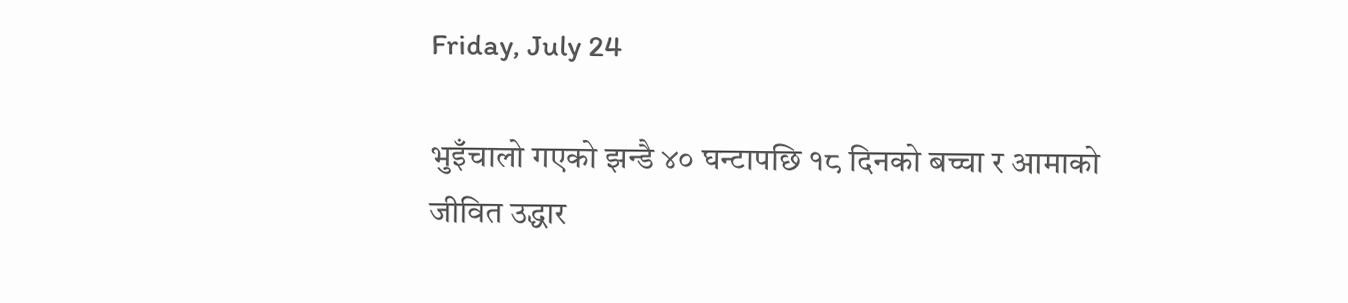Friday, July 24

भुइँचालो गएको झन्डै ४० घन्टापछि १८ दिनको बच्चा र आमाको जीवित उद्धार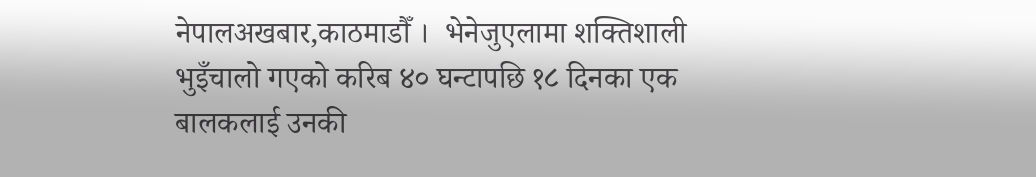नेपालअखबार,काठमाडौँ ।  भेनेजुएलामा शक्तिशाली भुइँचालो गएको करिब ४० घन्टापछि १८ दिनका एक बालकलाई उनकी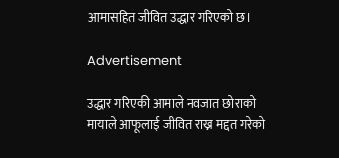आमासहित जीवित उद्धार गरिएको छ।

Advertisement

उद्धार गरिएकी आमाले नवजात छोराको मायाले आफूलाई जीवित राख्न मद्दत गरेको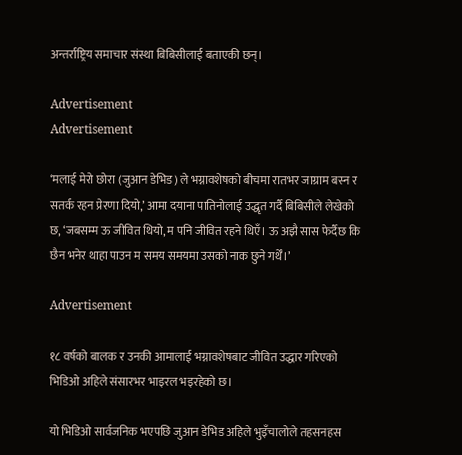अन्तर्राष्ट्रिय समाचार संस्था बिबिसीलाई बताएकी छन्।

Advertisement
Advertisement

‘मलाई मेरो छोरा (जुआन डेभिड) ले भग्नावशेषको बीचमा रातभर जाग्राम बस्न र सतर्क रहन प्रेरणा दियो,’ आमा दयाना पातिनोलाई उद्धृत गर्दै बिबिसीले लेखेको छ, ‘जबसम्म ऊ जीवित थियो, म पनि जीवित रहने थिएँ। ऊ अझै सास फेर्दैछ कि छैन भनेर थाहा पाउन म समय समयमा उसको नाक छुने गर्थेँ।’

Advertisement

१८ वर्षको बालक र उनकी आमालाई भग्नावशेषबाट जीवित उद्धार गरिएको भिडिओ अहिले संसारभर भाइरल भइरहेको छ।

यो भिडिओ सार्वजनिक भएपछि जुआन डेभिड अहिले भुइँचालोले तहसनहस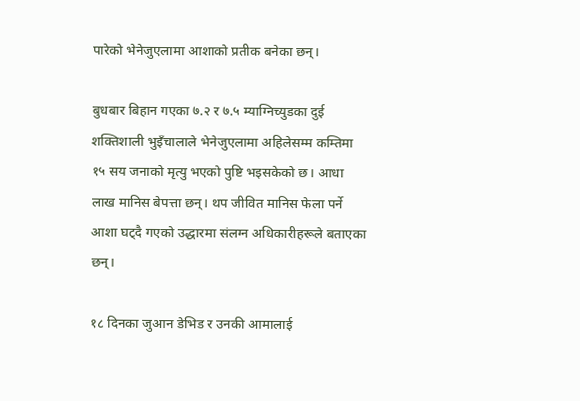पारेको भेनेजुएलामा आशाको प्रतीक बनेका छन्।

बुधबार बिहान गएका ७.२ र ७.५ म्याग्निच्युडका दुई शक्तिशाली भुइँचालाले भेनेजुएलामा अहिलेसम्म कम्तिमा १५ सय जनाको मृत्यु भएको पुष्टि भइसकेको छ। आधा लाख मानिस बेपत्ता छन्। थप जीवित मानिस फेला पर्ने आशा घट्दै गएको उद्धारमा संलग्न अधिकारीहरूले बताएका छन्।

१८ दिनका जुआन डेभिड र उनकी आमालाई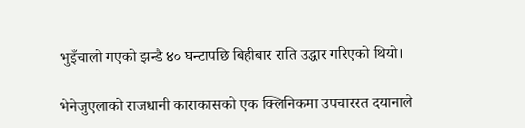भुइँचालो गएको झन्डै ४० घन्टापछि बिहीबार राति उद्धार गरिएको थियो।

भेनेजुएलाको राजधानी काराकासको एक क्लिनिकमा उपचाररत दयानाले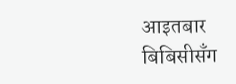आइतबार बिबिसीसँग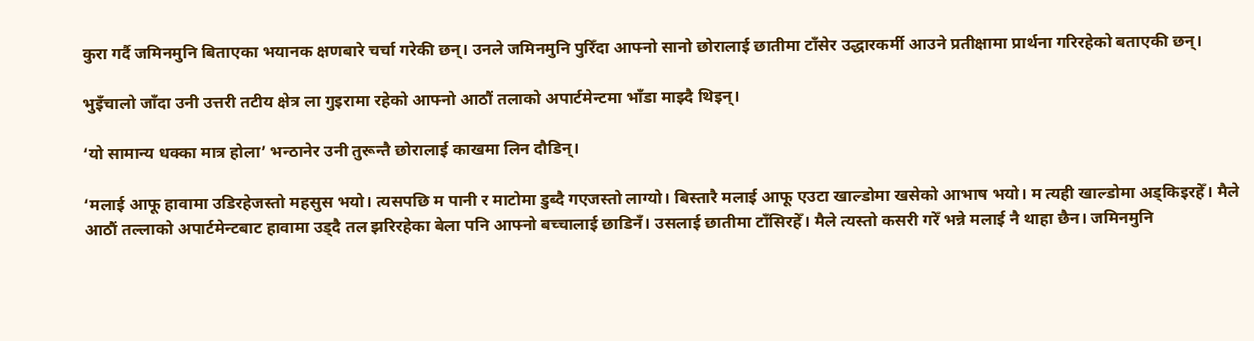कुरा गर्दै जमिनमुनि बिताएका भयानक क्षणबारे चर्चा गरेकी छन्। उनले जमिनमुनि पुरिँदा आफ्नो सानो छोरालाई छातीमा टाँसेर उद्धारकर्मी आउने प्रतीक्षामा प्रार्थना गरिरहेको बताएकी छन्।

भुइँचालो जाँदा उनी उत्तरी तटीय क्षेत्र ला गुइरामा रहेको आफ्नो आठौं तलाको अपार्टमेन्टमा भाँडा माझ्दै थिइन्।

‘यो सामान्य धक्का मात्र होला’ भन्ठानेर उनी तुरून्तै छोरालाई काखमा लिन दौडिन्।

‘मलाई आफू हावामा उडिरहेजस्तो महसुस भयो। त्यसपछि म पानी र माटोमा डुब्दै गएजस्तो लाग्यो। बिस्तारै मलाई आफू एउटा खाल्डोमा खसेको आभाष भयो। म त्यही खाल्डोमा अड्किइरहेँ। मैले आठौं तल्लाको अपार्टमेन्टबाट हावामा उड्दै तल झरिरहेका बेला पनि आफ्नो बच्चालाई छाडिनँ। उसलाई छातीमा टाँसिरहेँ। मैले त्यस्तो कसरी गरेँ भन्ने मलाई नै थाहा छैन। जमिनमुनि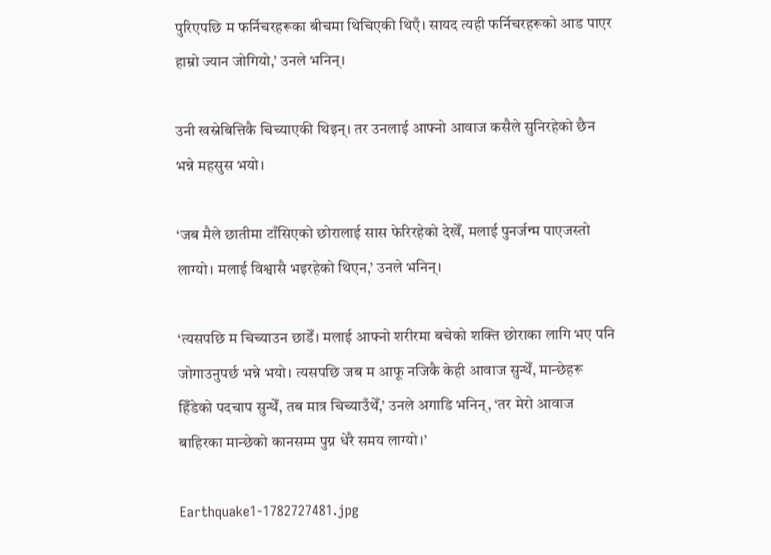पुरिएपछि म फर्निचरहरूका बीचमा थिचिएकी थिएँ। सायद त्यही फर्निचरहरूको आड पाएर हाम्रो ज्यान जोगियो,’ उनले भनिन्।

उनी खस्नेबित्तिकै चिच्याएकी थिइन्। तर उनलाई आफ्नो आवाज कसैले सुनिरहेको छैन भन्ने महसुस भयो।

‘जब मैले छातीमा टाँसिएको छोरालाई सास फेरिरहेको देखेँ, मलाई पुनर्जन्म पाएजस्तो लाग्यो। मलाई विश्वासै भइरहेको थिएन,’ उनले भनिन्।

‘त्यसपछि म चिच्याउन छाडेँ। मलाई आफ्नो शरीरमा बचेको शक्ति छोराका लागि भए पनि जोगाउनुपर्छ भन्ने भयो। त्यसपछि जब म आफू नजिकै केही आवाज सुन्थेँ, मान्छेहरू हिँडेको पदचाप सुन्थेँ, तब मात्र चिच्याउँथेँ,’ उनले अगाडि भनिन्, ‘तर मेरो आवाज बाहिरका मान्छेको कानसम्म पुग्न धेरै समय लाग्यो।’

Earthquake1-1782727481.jpg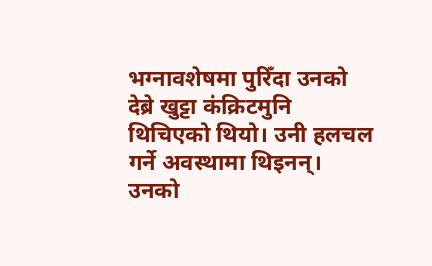भग्नावशेषमा पुरिँदा उनको देब्रे खुट्टा कंक्रिटमुनि थिचिएको थियो। उनी हलचल गर्ने अवस्थामा थिइनन्। उनको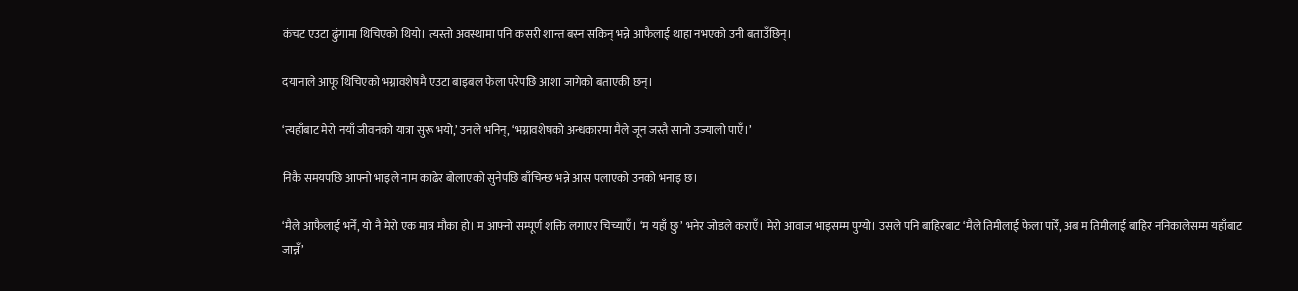कंचट एउटा ढुंगामा थिचिएको थियो। त्यस्तो अवस्थामा पनि कसरी शान्त बस्न सकिन् भन्ने आफैलाई थाहा नभएको उनी बताउँछिन्।

दयानाले आफू थिचिएको भग्नावशेषमै एउटा बाइबल फेला परेपछि आशा जागेको बताएकी छन्।

‘त्यहाँबाट मेरो नयाँ जीवनको यात्रा सुरू भयो,’ उनले भनिन्, ‘भग्नावशेषको अन्धकारमा मैले जून जस्तै सानो उज्यालो पाएँ।’

निकै समयपछि आफ्नो भाइले नाम काढेर बोलाएको सुनेपछि बाँचिन्छ भन्ने आस पलाएको उनको भनाइ छ।

‘मैले आफैलाई भनेँ, यो नै मेरो एक मात्र मौका हो। म आफ्नो सम्पूर्ण शक्ति लगाएर चिच्याएँ। ‘म यहाँ छु’ भनेर जोडले कराएँ। मेरो आवाज भाइसम्म पुग्यो। उसले पनि बाहिरबाट ‘मैले तिमीलाई फेला पारेँ, अब म तिमीलाई बाहिर ननिकालेसम्म यहाँबाट जान्नँ’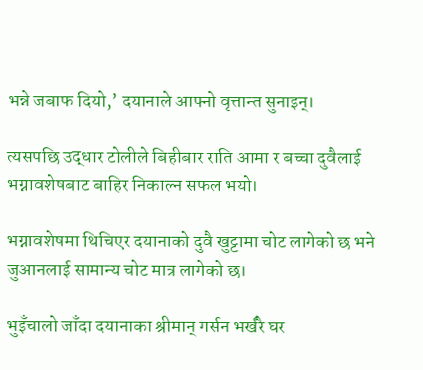भन्ने जबाफ दियो,’ दयानाले आफ्नो वृत्तान्त सुनाइन्।

त्यसपछि उद्धार टोलीले बिहीबार राति आमा र बच्चा दुवैलाई भग्नावशेषबाट बाहिर निकाल्न सफल भयो।

भग्नावशेषमा थिचिएर दयानाको दुवै खुट्टामा चोट लागेको छ भने जुआनलाई सामान्य चोट मात्र लागेको छ।

भुइँचालो जाँदा दयानाका श्रीमान् गर्सन भर्खरै घर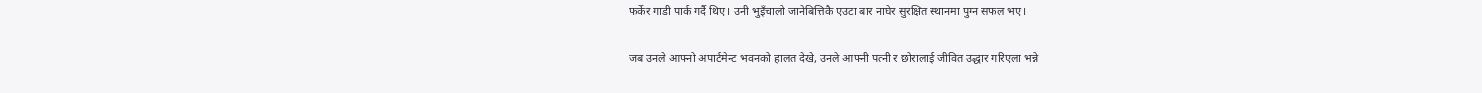फर्केर गाडी पार्क गर्दै थिए। उनी भुइँचालो जानेबित्तिकै एउटा बार नाघेर सुरक्षित स्थानमा पुग्न सफल भए।

जब उनले आफ्नो अपार्टमेन्ट भवनको हालत देखे, उनले आफ्नी पत्नी र छोरालाई जीवित उद्धार गरिएला भन्ने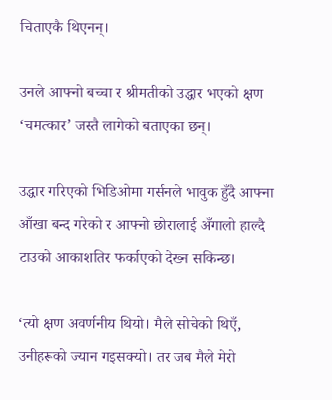चिताएकै थिएनन्।

उनले आफ्नो बच्चा र श्रीमतीको उद्धार भएको क्षण ‘चमत्कार’ जस्तै लागेको बताएका छन्।

उद्धार गरिएको भिडिओमा गर्सनले भावुक हुँदै आफ्ना आँखा बन्द गरेको र आफ्नो छोरालाई अँगालो हाल्दै टाउको आकाशतिर फर्काएको देख्न सकिन्छ।

‘त्यो क्षण अवर्णनीय थियो। मैले सोचेको थिएँ, उनीहरूको ज्यान गइसक्यो। तर जब मैले मेरो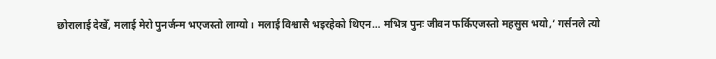छोरालाई देखेँ, मलाई मेरो पुनर्जन्म भएजस्तो लाग्यो। मलाई विश्वासै भइरहेको थिएन… मभित्र पुनः जीवन फर्किएजस्तो महसुस भयो,’ गर्सनले त्यो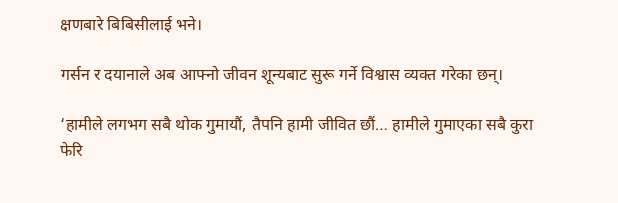क्षणबारे बिबिसीलाई भने।

गर्सन र दयानाले अब आफ्नो जीवन शून्यबाट सुरू गर्ने विश्वास व्यक्त गरेका छन्।

‘हामीले लगभग सबै थोक गुमायौं, तैपनि हामी जीवित छौं… हामीले गुमाएका सबै कुरा फेरि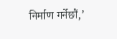निर्माण गर्नेछौं,’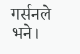गर्सनले भने।